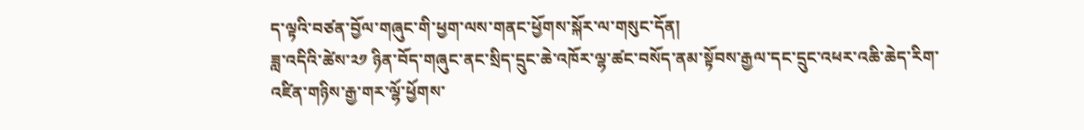ད་ལྟའི་བཙན་བྱོལ་གཞུང་གི་ཕྱག་ལས་གནང་ཕྱོགས་སྐོར་ལ་གསུང་དོན།
ཟླ་འདིའི་ཚེས་༢༡ ཉིན་བོད་གཞུང་ནང་སྲིད་དྲུང་ཆེ་འཁོར་ལྷ་ཚང་བསོད་ནམ་སྟོབས་རྒྱལ་དང་དྲུང་འཕར་འཆི་ཆེད་རིག་འཛིན་གཉིས་རྒྱ་གར་ལྷོ་ཕྱོགས་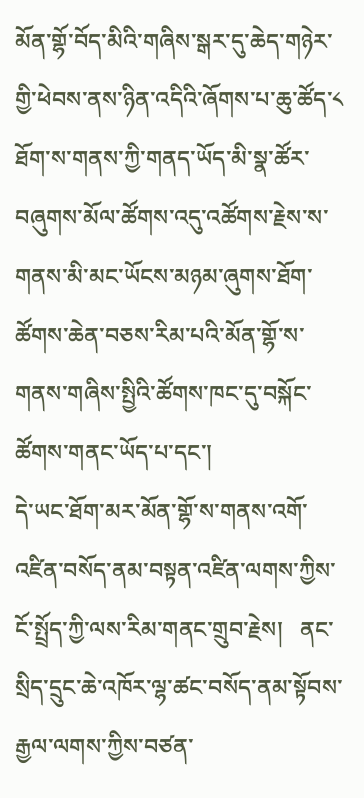མོན་གྷོ་བོད་མིའི་གཞིས་སྒར་དུ་ཆེད་གཉེར་གྱི་ཕེབས་ནས་ཉིན་འདིའི་ཞོགས་པ་ཆུ་ཚོད་༨ ཐོག་ས་གནས་ཀྱི་གནད་ཡོད་མི་སྣ་ཚོར་བཞུགས་མོལ་ཚོགས་འདུ་འཚོགས་རྗེས་ས་གནས་མི་མང་ཡོངས་མཉམ་ཞུགས་ཐོག་ཚོགས་ཆེན་བཅས་རིམ་པའི་མོན་གྷོ་ས་གནས་གཞིས་སྤྱིའི་ཚོགས་ཁང་དུ་བསྐོང་ཚོགས་གནང་ཡོད་པ་དང་།
དེ་ཡང་ཐོག་མར་མོན་གྷོ་ས་གནས་འགོ་འཛིན་བསོད་ནམ་བསྟན་འཛིན་ལགས་ཀྱིས་ངོ་སྤྲོད་ཀྱི་ལས་རིམ་གནང་གྲུབ་རྗེས།   ནང་སྲིད་དྲུང་ཆེ་འཁོར་ལྷ་ཚང་བསོད་ནམ་སྟོབས་རྒྱལ་ལགས་ཀྱིས་བཙན་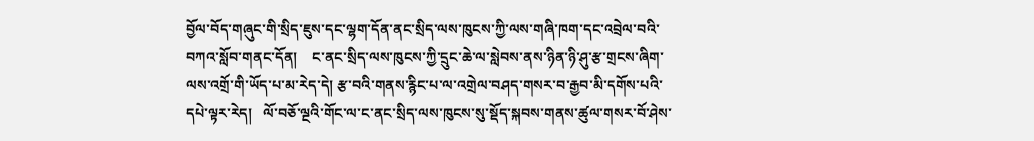བྱོལ་བོད་གཞུང་གི་སྲིད་ཇུས་དང་ལྷག་དོན་ནང་སྲིད་ལས་ཁུངས་ཀྱི་ལས་གཞི་ཁག་དང་འབྲེལ་བའི་བཀའ་སློབ་གནང་དོན།    ང་ནང་སྲིད་ལས་ཁུངས་ཀྱི་དྲུང་ཆེ་ལ་སླེབས་ནས་ཉིན་ཉི་ཤུ་རྩ་གྲངས་ཞིག་ལས་འགྲོ་གི་ཡོད་པ་མ་རེད་དེ། རྩ་བའི་གནས་རྙིང་པ་ལ་འགྲེལ་བཤད་གསར་བ་རྒྱབ་མི་དགོས་པའི་དཔེ་ལྟར་རེད།   ལོ་བཅོ་ལྔའི་གོང་ལ་ང་ནང་སྲིད་ལས་ཁུངས་སུ་སྡོད་སྐབས་གནས་ཚུལ་གསར་བོ་ཤེས་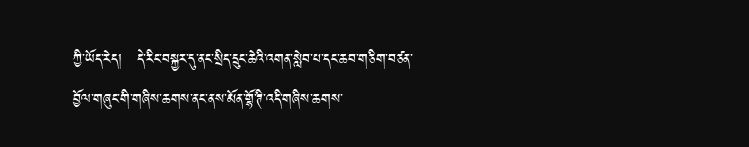ཀྱི་ཡོད་རེད།   དེ་རིང་བསྐྱར་དུ་ནང་སྲིད་དྲུང་ཆེའི་འགན་སླེབ་པ་དང་ཆབ་གཅིག་བཙན་བྱོལ་གཞུང་གི་གཞིས་ཆགས་ནང་ནས་མོན་གྷོ་ཊི་འདི་གཞིས་ཆགས་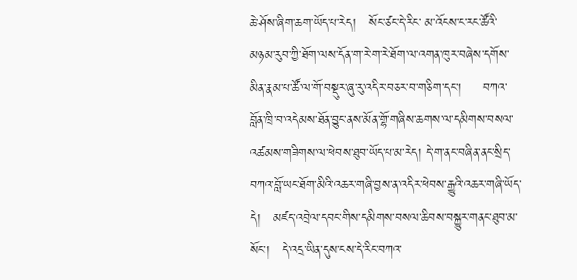ཆེ་ཤོས་ཞིག་ཆག་ཡོད་པ་རེད།   སོང་ཙང་དེ་རིང་ མ་འོངས་ང་རང་ཚོའི་མཉམ་རུབ་ཀྱི་ཐོག་ལས་དོན་ག་རེ་ག་རེ་ཐོག་ལ་འགན་ཁུར་བཞེས་དགོས་མིན་རྣམ་པ་ཚོ་ལ་གོ་བསྡུར་ཞུ་རུ་འདིར་བཅར་བ་གཅིག་དང་།     བཀའ་བློན་ཁྲི་བ་འདེམས་ཐོན་བྱུང་ནས་མོན་གྷོ་གཞིས་ཆགས་ལ་དམིགས་བསལ་འཚམས་གཟིགས་ལ་ཕེབས་ཐུབ་ཡོད་པ་མ་རེད། དེ་ག་ནང་བཞིན་ནང་སྲིད་བཀའ་བློ་ཡང་ཐོག་མིའི་འཆར་གཞི་བྱས་ན་འདིར་ཕེབས་རྒྱུའི་འཆར་གཞི་ཡོད་དེ།   མཛད་འབྲེལ་དབང་གིས་དམིགས་བསལ་ཆིབས་བསྐྱུར་གནང་ཐུབ་མ་སོང་།   དེ་འདྲ་ཡིན་དུས་ངས་དེ་རིང་བཀའ་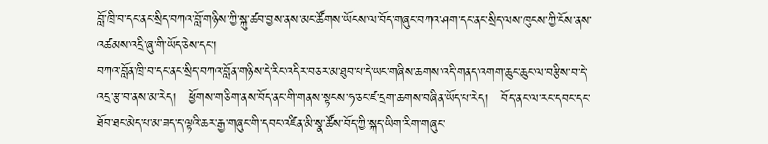བློ་ཁྲི་བ་དང་ནང་སྲིད་བཀའ་བློ་གཉིས་ཀྱི་སྐུ་ཚབ་བྱས་ནས་མང་ཚོགས་ཡོངས་ལ་བོད་གཞུང་བཀའ་ཤག་དང་ནང་སྲིད་ལས་ཁུངས་ཀྱི་ངོས་ནས་འཚམས་འདྲི་ཞུ་གི་ཡོད་ཅེས་དང་།
བཀའ་བློན་ཁྲི་བ་དང་ནང་སྲིད་བཀའ་བློན་གཉིས་དེ་རིང་འདིར་བཅར་མ་ཐུབ་པ་དེ་ཡང་གཞིས་ཆགས་འདི་གནད་འགག་ཆུང་ཆུང་ལ་བརྩིས་བ་དེ་འདྲ་རྩ་བ་ནས་མ་རེད།   ཕྱོགས་གཅིག་ནས་བོད་ནང་གི་གནས་སྟངས་ཧ་ཅང་ཛ་དྲག་ཆགས་བཞིན་ཡོད་པ་རེད།   བོད་ནང་ལ་རང་དབང་དང་ཐོབ་ཐང་མེད་པ་མ་ཟད་ད་ལྟའི་ཆར་རྒྱ་གཞུང་གི་དབང་འཛིན་མི་སྣ་ཚོས་བོད་ཀྱི་སྐད་ཡིག་རིག་གཞུང་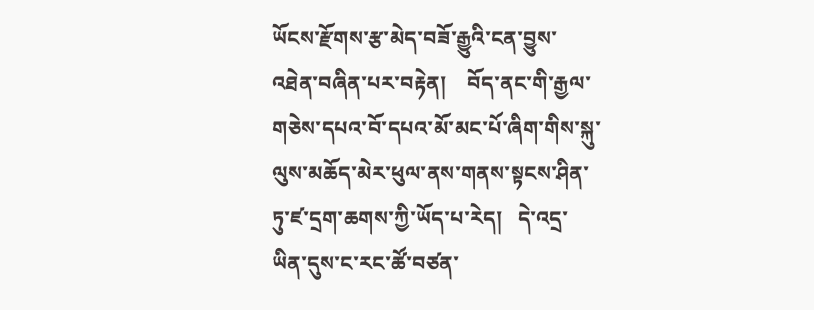ཡོངས་རྫོགས་རྩ་མེད་བཟོ་རྒྱུའི་ངན་བྱུས་འཐེན་བཞིན་པར་བརྟེན།    བོད་ནང་གི་རྒྱལ་གཅེས་དཔའ་བོ་དཔའ་མོ་མང་པོ་ཞིག་གིས་སྐུ་ལུས་མཆོད་མེར་ཕུལ་ནས་གནས་སྟངས་ཤིན་ཏུ་ཛ་དྲག་ཆགས་ཀྱི་ཡོད་པ་རེད།   དེ་འདྲ་ཡིན་དུས་ང་རང་ཚོ་བཙན་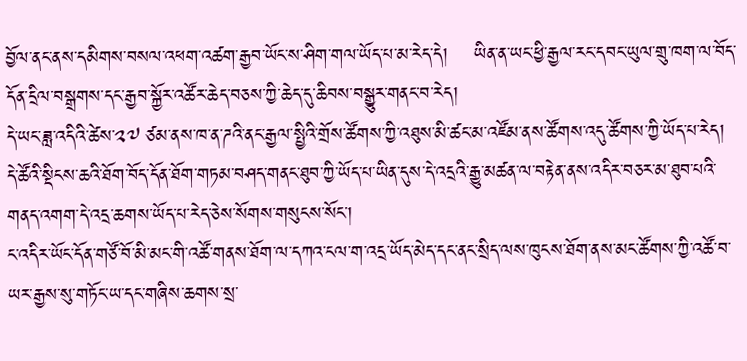བྱོལ་ནང་ནས་དམིགས་བསལ་འཕག་འཚག་རྒྱབ་ཡོང་ས་ཤིག་གལ་ཡོད་པ་མ་རེད་དེ།    ཡིན་ན་ཡང་ཕྱི་རྒྱལ་རང་དབང་ཡུལ་གྲུ་ཁག་ལ་བོད་དོན་དྲིལ་བསྒྲགས་དང་རྒྱབ་སྐྱོར་འཚོར་ཆེད་བཅས་ཀྱི་ཆེད་དུ་ཆིབས་བསྒྱུར་གནང་བ་རེད།
དེ་ཡང་ཟླ་འདིའི་ཚེས་༢༧ ཙམ་ནས་ཁ་ན་ཌའི་ནང་རྒྱལ་སྤྱིའི་གྲོས་ཚོགས་ཀྱི་འཐུས་མི་ཚང་མ་འཛོམ་ནས་ཚོགས་འདུ་ཚོགས་ཀྱི་ཡོད་པ་རེད། དེ་ཚོའི་སྡིངས་ཆའི་ཐོག་བོད་དོན་ཐོག་གཏམ་བཤད་གནང་ཐུབ་ཀྱི་ཡོད་པ་ཡིན་དུས་དེ་འདྲའི་རྒྱུ་མཚན་ལ་བརྟེན་ནས་འདིར་བཅར་མ་ཐུབ་པའི་གནད་འགག་དེ་འདྲ་ཆགས་ཡོད་པ་རེད་ཅེས་སོགས་གསུངས་སོང་།
ང་འདིར་ཡོང་དོན་གཙོ་བོ་མི་མང་གི་འཚོ་གནས་ཐོག་ལ་དཀའ་ངལ་ག་འདྲ་ཡོད་མེད་དང་ནང་སྲིད་ལས་ཁུངས་ཐོག་ནས་མང་ཚོགས་ཀྱི་འཚོ་བ་ཡར་རྒྱས་སུ་གཏོང་ཡ་དང་གཞིས་ཆགས་སྲ་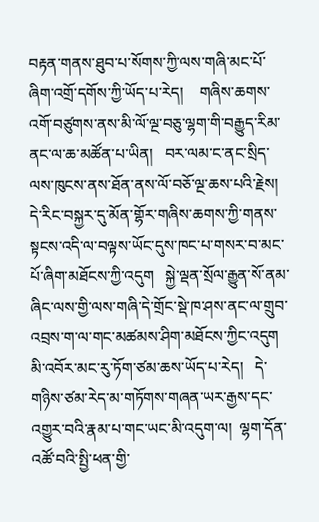བརྟན་གནས་ཐུབ་པ་སོགས་ཀྱི་ལས་གཞི་མང་པོ་ཞིག་འགྲོ་དགོས་ཀྱི་ཡོད་པ་རེད།    གཞིས་ཆགས་འགོ་བཙུགས་ནས་མི་ལོ་ལྔ་བཅུ་ལྷག་གི་བརྒྱུད་རིམ་ནང་ལ་ཆ་མཚོན་པ་ཡིན།   བར་ལམ་ང་ནང་སྲིད་ལས་ཁུངས་ནས་ཐོན་ནས་ལོ་བཅོ་ལྔ་ཆས་པའི་རྗེས།   དེ་རིང་བསྐྱར་དུ་མོན་གྷོར་གཞིས་ཆགས་ཀྱི་གནས་སྟངས་འདི་ལ་བལྟས་ཡོང་དུས་ཁང་པ་གསར་བ་མང་པོ་ཞིག་མཐོངས་ཀྱི་འདུག   སྐྱེ་ལྡན་སྲོལ་རྒྱུན་སོ་ནམ་ཞིང་ལས་གྱི་ལས་གཞི་དེ་གྲོང་སྡེ་ཁ་ཤས་ནང་ལ་གྲུབ་འབྲས་ག་ལ་གང་མཚམས་ཤིག་མཐོངས་ཀྱིང་འདུག    མི་འབོར་མང་རུ་ཏོག་ཙམ་ཆས་ཡོད་པ་རེད།   དེ་གཉིས་ཙམ་རེད་མ་གཏོགས་གཞན་ཡར་རྒྱས་དང་འགྱུར་བའི་རྣམ་པ་གང་ཡང་མི་འདུག་ལ།  ལྷག་དོན་འཚོ་བའི་སྤྱི་ཕན་གྱི་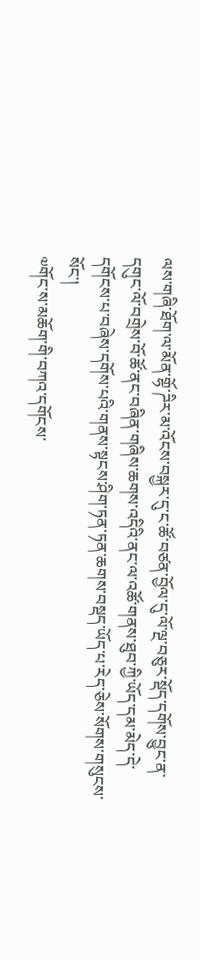ལས་གཞི་ཐོག་ལ་མོན་གྷོ་ཌིར་མ་འོངས་བསྐྱར་དུ་ང་ཚོ་བཙན་བྱོལ་དུ་ལོ་ལྔ་བཅུར་སྡོད་དགོས་བྱུང་ན་དགུང་ལོ་བགྲེས་བོ་ཚོ་ནང་བཞིན་གཞིས་ཆགས་འདིའི་ནང་ལ་འཚོ་གནས་ཐུབ་ཀྱི་ཡོད་དམ་མེད་དེ་དགོངས་པ་བཞེས་དགོས་པའི་གནས་སྟངས་ཤིག་ཏན་ཏན་ཆགས་བསྡད་ཡོད་པ་རེད་ཅེས་སོགས་གསུངས་སོང་།
༧གོང་ས་མཆོག་གི་བཀའ་དགོངས་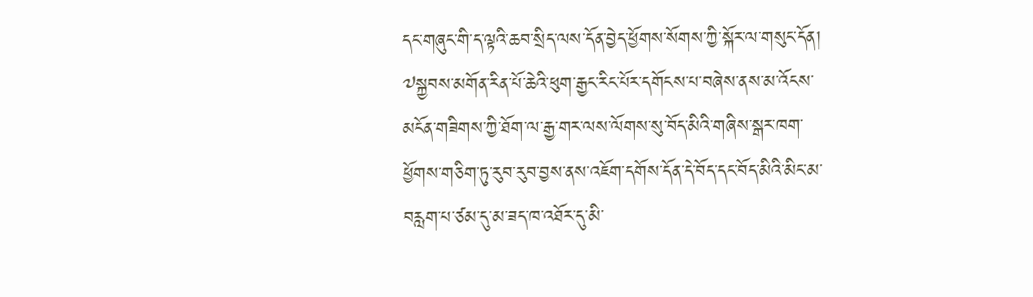དང་གཞུང་གི་ད་ལྟའི་ཆབ་སྲིད་ལས་དོན་བྱེད་ཕྱོགས་སོགས་ཀྱི་སྐོར་ལ་གསུང་དོན།
༧སྐྱབས་མགོན་རིན་པོ་ཆེའི་ཕུག་རྒྱང་རིང་པོར་དགོངས་པ་བཞེས་ནས་མ་འོངས་མངོན་གཟིགས་ཀྱི་ཐོག་ལ་རྒྱ་གར་ལས་ལོགས་སུ་བོད་མིའི་གཞིས་སྒར་ཁག་ཕྱོགས་གཅིག་ཏུ་རུབ་རུབ་བྱས་ནས་འཇོག་དགོས་དོན་དེ་བོད་དང་བོད་མིའི་མིང་མ་བརླག་པ་ཙམ་དུ་མ་ཟད་ཁ་འཐོར་དུ་མི་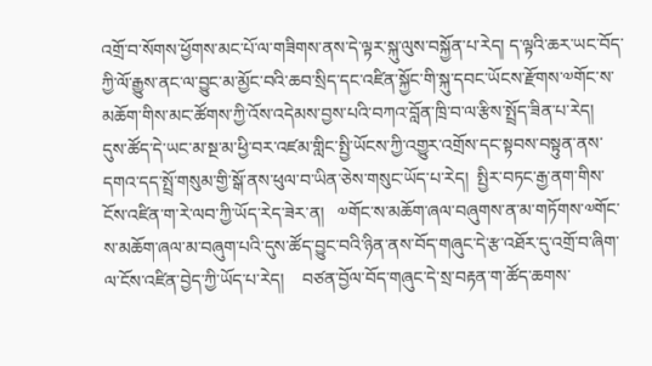འགྲོ་བ་སོགས་ཕྱོགས་མང་པོ་ལ་གཟིགས་ནས་དེ་ལྟར་སྐུ་ལུས་བསྐྱོན་པ་རེད། ད་ལྟའི་ཆར་ཡང་བོད་ཀྱི་ལོ་རྒྱུས་ནང་ལ་བྱུང་མ་མྱོང་བའི་ཆབ་སྲིད་དང་འཛིན་སྐྱོང་གི་སྐུ་དབང་ཡོངས་རྫོགས་༧གོང་ས་མཆོག་གིས་མང་ཚོགས་ཀྱི་འོས་འདེམས་བྱས་པའི་བཀའ་བློན་ཁྲི་བ་ལ་རྩིས་སྤྲོད་ཟིན་པ་རེད།  དུས་ཚོད་དེ་ཡང་མ་སྔ་མ་ཕྱི་བར་འཛམ་གླིང་སྤྱི་ཡོངས་ཀྱི་འགྱུར་འགྲོས་དང་སྟབས་བསྟུན་ནས་དགའ་དད་སྤྲོ་གསུམ་གྱི་སྒོ་ནས་ཕུལ་བ་ཡིན་ཅེས་གསུང་ཡོད་པ་རེད།  སྤྱིར་བཏང་རྒྱ་ནག་གིས་ངོས་འཛིན་ག་རེ་ལབ་ཀྱི་ཡོད་རེད་ཟེར་ན།   ༧གོང་ས་མཆོག་ཞལ་བཞུགས་ན་མ་གཏོགས་༧གོང་ས་མཆོག་ཞལ་མ་བཞུག་པའི་དུས་ཚོད་བྱུང་བའི་ཉིན་ནས་བོད་གཞུང་དེ་རྩ་འཐོར་དུ་འགྲོ་བ་ཞིག་ལ་ངོས་འཛིན་བྱེད་ཀྱི་ཡོད་པ་རེད།    བཙན་བྱོལ་བོད་གཞུང་དེ་སྲ་བརྟན་ག་ཚོད་ཆགས་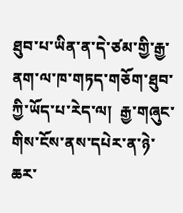ཐུབ་པ་ཡིན་ན་དེ་ཙམ་གྱི་རྒྱ་ནག་ལ་ཁ་གཏད་གཅོག་ཐུབ་ཀྱི་ཡོད་པ་རེད་ལ།  རྒྱ་གཞུང་གིས་ངོས་ནས་དཔེར་ན་ཉེ་ཆར་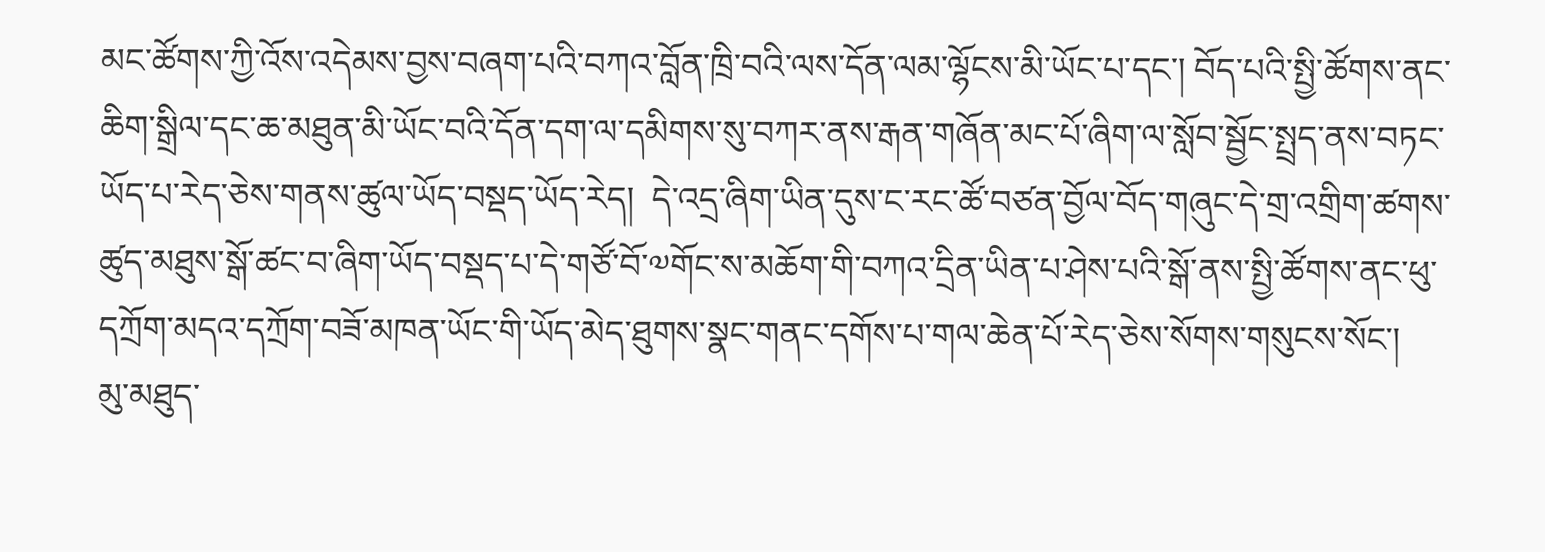མང་ཚོགས་ཀྱི་འོས་འདེམས་བྱས་བཞག་པའི་བཀའ་བློན་ཁྲི་བའི་ལས་དོན་ལམ་ལྷོངས་མི་ཡོང་པ་དང་། བོད་པའི་སྤྱི་ཚོགས་ནང་ཆིག་སྒྲིལ་དང་ཆ་མཐུན་མི་ཡོང་བའི་དོན་དག་ལ་དམིགས་སུ་བཀར་ནས་རྒན་གཞོན་མང་པོ་ཞིག་ལ་སློབ་སྦྱོང་སྤྲད་ནས་བཏང་ཡོད་པ་རེད་ཅེས་གནས་ཚུལ་ཡོད་བསྡད་ཡོད་རེད།  དེ་འདྲ་ཞིག་ཡིན་དུས་ང་རང་ཚོ་བཙན་བྱོལ་བོད་གཞུང་དེ་གྲ་འགྲིག་ཚགས་ཚུད་མཐུས་སྒོ་ཚང་བ་ཞིག་ཡོད་བསྡད་པ་དེ་གཙོ་བོ་༧གོང་ས་མཆོག་གི་བཀའ་དྲིན་ཡིན་པ་ཤེས་པའི་སྒོ་ནས་སྤྱི་ཚོགས་ནང་ཕུ་དཀྲོག་མདའ་དཀྲོག་བཟོ་མཁན་ཡོང་གི་ཡོད་མེད་ཐུགས་སྣང་གནང་དགོས་པ་གལ་ཆེན་པོ་རེད་ཅེས་སོགས་གསུངས་སོང་།
མུ་མཐུད་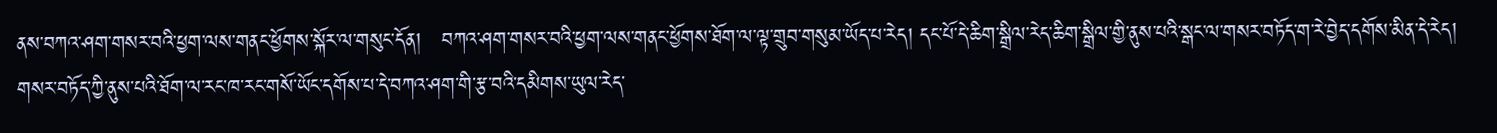ནས་བཀའ་ཤག་གསར་བའི་ཕྱག་ལས་གནང་ཕྱོགས་སྐོར་ལ་གསུང་དོན།   བཀའ་ཤག་གསར་བའི་ཕྱག་ལས་གནང་ཕྱོགས་ཐོག་ལ་ལྟ་གྲུབ་གསུམ་ཡོད་པ་རེད། དང་པོ་དེ་ཆིག་སྒྲིལ་རེད་ཆིག་སྒྲིལ་གྱི་ནུས་པའི་སྒང་ལ་གསར་བཏོད་ག་རེ་བྱེད་དགོས་མིན་དེ་རེད།  གསར་བཏོད་ཀྱི་ནུས་པའི་ཐོག་ལ་རང་ཁ་རང་གསོ་ཡོང་དགོས་པ་དེ་བཀའ་ཤག་གི་རྩ་བའི་དམིགས་ཡུལ་རེད་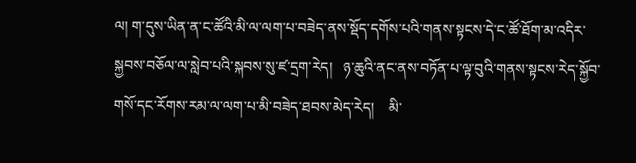ལ། ག་དུས་ཡིན་ན་ང་ཚོའི་མི་ལ་ལག་པ་བཟེད་ནས་སྡོད་དགོས་པའི་གནས་སྟངས་དེ་ང་ཚོ་ཐོག་མ་འདིར་སྐྱབས་བཅོལ་ལ་སླེབ་པའི་སྐབས་སུ་ཛ་དྲག་རེད།   ཉ་ཆུའི་ནང་ནས་བཏོན་པ་ལྟ་བུའི་གནས་སྟངས་རེད་སྐྱོབ་གསོ་དང་རོགས་རམ་ལ་ལག་པ་མི་བཟེད་ཐབས་མེད་རེད།    མི་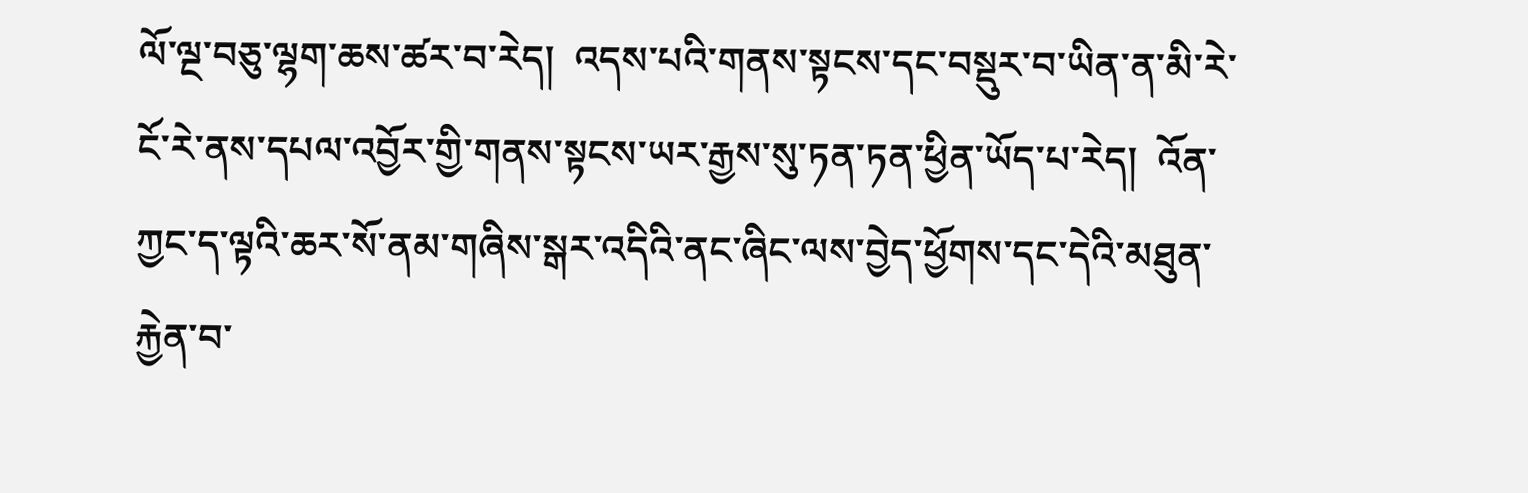ལོ་ལྔ་བཅུ་ལྷག་ཆས་ཚར་བ་རེད།  འདས་པའི་གནས་སྟངས་དང་བསྡུར་བ་ཡིན་ན་མི་རེ་ངོ་རེ་ནས་དཔལ་འབྱོར་གྱི་གནས་སྟངས་ཡར་རྒྱས་སུ་ཏན་ཏན་ཕྱིན་ཡོད་པ་རེད།  འོན་ཀྱང་ད་ལྟའི་ཆར་སོ་ནམ་གཞིས་སྒར་འདིའི་ནང་ཞིང་ལས་བྱེད་ཕྱོགས་དང་དེའི་མཐུན་རྐྱེན་བ་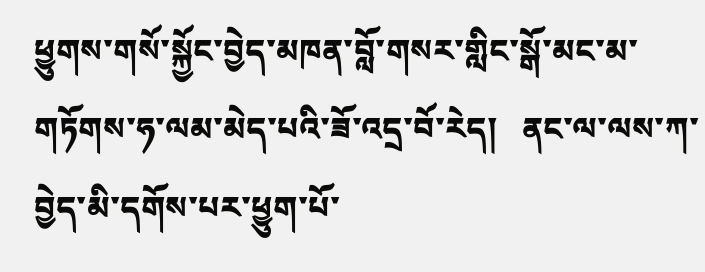ཕྱུགས་གསོ་སྐྱོང་བྱེད་མཁན་བློ་གསར་གླིང་སྒོ་མང་མ་གཏོགས་ཧ་ལམ་མེད་པའི་ཟོ་འདྲ་བོ་རེད།   ནང་ལ་ལས་ཀ་བྱེད་མི་དགོས་པར་ཕྱུག་པོ་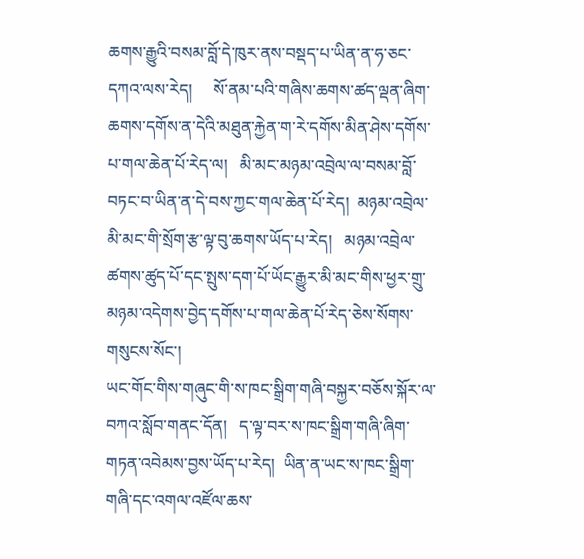ཆགས་རྒྱུའི་བསམ་བློ་དེ་ཁུར་ནས་བསྡད་པ་ཡིན་ན་ཧ་ཅང་དཀའ་ལས་རེད།     སོ་ནམ་པའི་གཞིས་ཆགས་ཚད་ལྡན་ཞིག་ཆགས་དགོས་ན་དེའི་མཐུན་རྐྱེན་ག་རེ་དགོས་མིན་ཤེས་དགོས་པ་གལ་ཆེན་པོ་རེད་ལ།   མི་མང་མཉམ་འབྲེལ་ལ་བསམ་བློ་བཏང་བ་ཡིན་ན་དེ་བས་ཀྱང་གལ་ཆེན་པོ་རེད།  མཉམ་འབྲེལ་མི་མང་གི་སྲོག་རྩ་ལྟ་བུ་ཆགས་ཡོད་པ་རེད།   མཉམ་འབྲེལ་ཚགས་ཚུད་པོ་དང་སྤུས་དག་པོ་ཡོང་རྒྱུར་མི་མང་གིས་ཕྱར་གྲུ་མཉམ་འདེགས་བྱེད་དགོས་པ་གལ་ཆེན་པོ་རེད་ཅེས་སོགས་གསུངས་སོང་།
ཡང་གོང་གིས་གཞུང་གི་ས་ཁང་སྒྲིག་གཞི་བསྐྱར་བཅོས་སྐོར་ལ་བཀའ་སློབ་གནང་དོན།   ད་ལྟ་བར་ས་ཁང་སྒྲིག་གཞི་ཞིག་གཏན་འབེམས་བྱས་ཡོད་པ་རེད།  ཡིན་ན་ཡང་ས་ཁང་སྒྲིག་གཞི་དང་འགལ་འཛོལ་ཆས་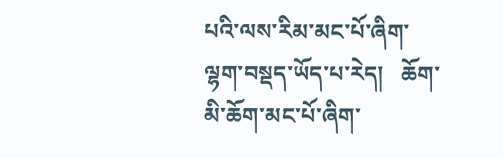པའི་ལས་རིམ་མང་པོ་ཞིག་ལྷག་བསྡད་ཡོད་པ་རེད།   ཆོག་མི་ཆོག་མང་པོ་ཞིག་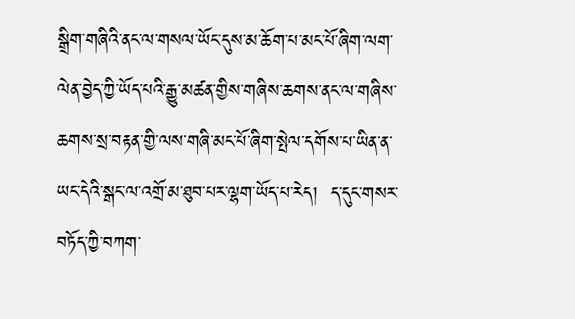སྒྲིག་གཞིའི་ནང་ལ་གསལ་ཡོང་དུས་མ་ཆོག་པ་མང་པོ་ཞིག་ལག་ལེན་བྱེད་ཀྱི་ཡོད་པའི་རྒྱུ་མཚན་གྱིས་གཞིས་ཆགས་ནང་ལ་གཞིས་ཆགས་སྲ་བརྟན་གྱི་ལས་གཞི་མང་པོ་ཞིག་སྤེལ་དགོས་པ་ཡིན་ན་ཡང་དེའི་སྒང་ལ་འགྲོ་མ་ཐུབ་པར་ལྷག་ཡོད་པ་རེད།  ད་དུང་གསར་བཏོད་ཀྱི་བཀག་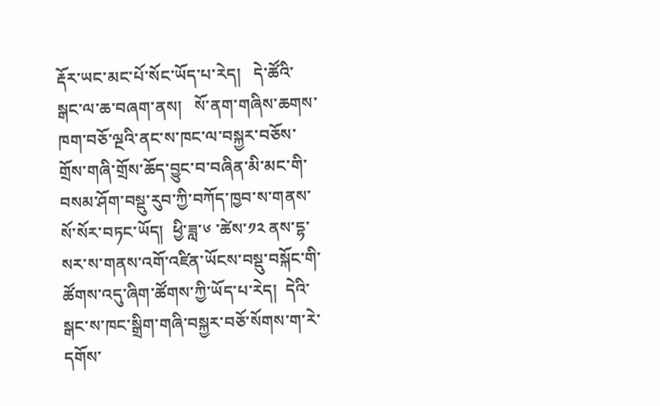རྡོར་ཡང་མང་པོ་སོང་ཡོད་པ་རེད།   དེ་ཚོའི་སྒང་ལ་ཆ་བཞག་ནས།   སོ་ནག་གཞིས་ཆགས་ཁག་བཅོ་ལྔའི་ནང་ས་ཁང་ལ་བསྐྱར་བཅོས་གྲོས་གཞི་གྲོས་ཆོད་བྱུང་བ་བཞིན་མི་མང་གི་བསམ་ཤོག་བསྡུ་རུབ་ཀྱི་བཀོད་ཁྱབ་ས་གནས་སོ་སོར་བཏང་ཡོད།  ཕྱི་ཟླ་༦ ་ཚེས་༡༢ ནས་དྷ་སར་ས་གནས་འགོ་འཛིན་ཡོངས་བསྡུ་བསྐོང་གི་ཚོགས་འདུ་ཞིག་ཚོགས་ཀྱི་ཡོད་པ་རེད།  དེའི་སྒང་ས་ཁང་སྒྲིག་གཞི་བསྐྱར་བཅོ་སོགས་ག་རེ་དགོས་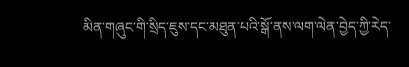མིན་གཞུང་གི་སྲིད་ཇུས་དང་མཐུན་པའི་སྒོ་ནས་ལག་ལེན་བྱེད་ཀྱི་རེད་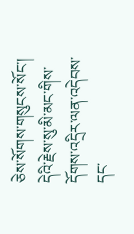ཅེས་སོགས་གསུངས་སོང་།
དེའི་རྗེས་སུ་མི་མང་གིས་དོགས་འདྲིར་ལན་འདེབས་དང་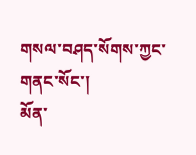གསལ་བཤད་སོགས་ཀྱང་གནང་སོང་།
མོན་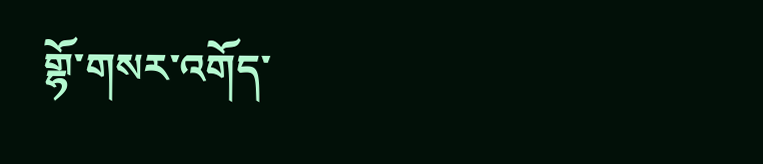གྷོ་གསར་འགོད་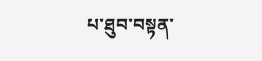པ་ཐུབ་བསྟན་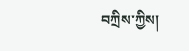བཀྲིས་ཀྱིས།